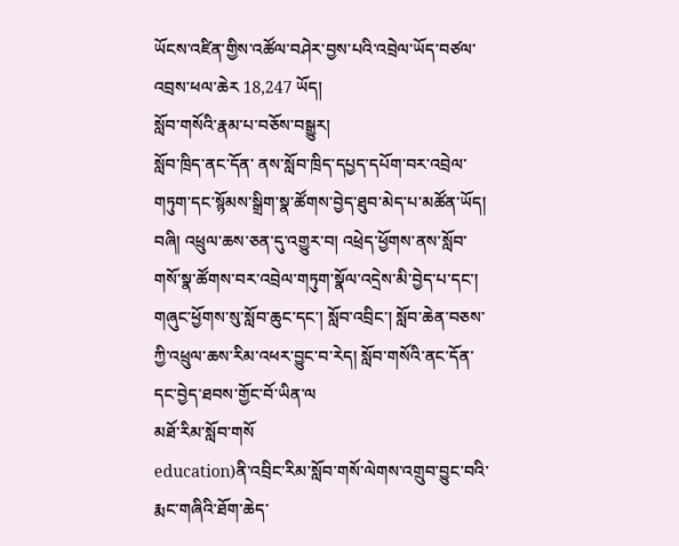ཡོངས་འཛིན་གྱིས་འཚོལ་བཤེར་བྱས་པའི་འབྲེལ་ཡོད་བཙལ་འབྲས་ཕལ་ཆེར 18,247 ཡོད།
སློབ་གསོའི་རྣམ་པ་བཅོས་བསྒྱུར།
སློབ་ཁྲིད་ནང་དོན་ ནས་སློབ་ཁྲིད་དཔྱད་དཔོག་བར་འབྲེལ་གཏུག་དང་སྙོམས་སྒྲིག་སྣ་ཚོགས་བྱེད་ཐུབ་མེད་པ་མཚོན་ཡོད། བཞི། འཕྲུལ་ཆས་ཅན་དུ་འགྱུར་བ། འཕྲེད་ཕྱོགས་ནས་སློབ་གསོ་སྣ་ཚོགས་བར་འབྲེལ་གཏུག་སྣོལ་འདྲེས་མི་བྱེད་པ་དང་། གཞུང་ཕྱོགས་སུ་སློབ་ཆུང་དང་། སློབ་འབྲིང་། སློབ་ཆེན་བཅས་ཀྱི་འཕྲུལ་ཆས་རིམ་འཕར་བྱུང་བ་རེད། སློབ་གསོའི་ནང་དོན་དང་བྱེད་ཐབས་གྱོང་བོ་ཡིན་ལ
མཐོ་རིམ་སློབ་གསོ
education)ནི་འབྲིང་རིམ་སློབ་གསོ་ལེགས་འགྲུབ་བྱུང་བའི་རྨང་གཞིའི་ཐོག་ཆེད་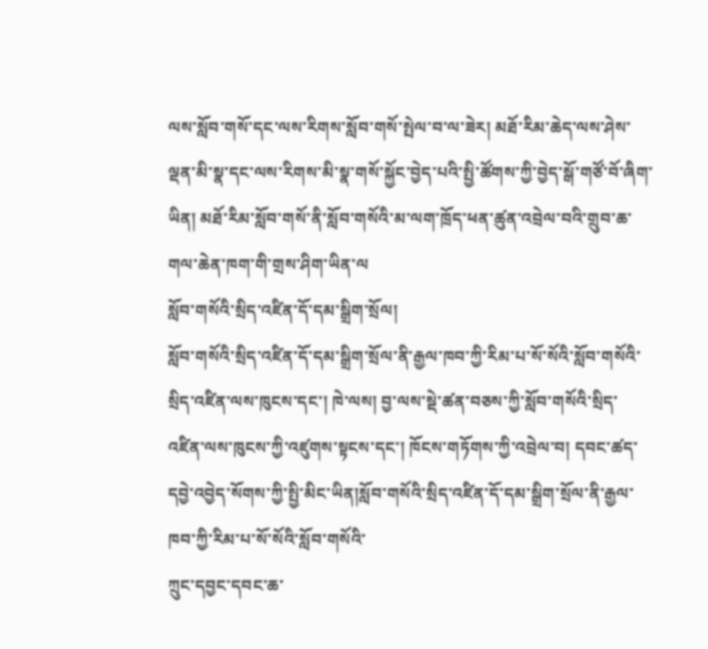ལས་སློབ་གསོ་དང་ལས་རིགས་སློབ་གསོ་སྤེལ་བ་ལ་ཟེར། མཐོ་རིམ་ཆེད་ལས་ཤེས་ལྡན་མི་སྣ་དང་ལས་རིགས་མི་སྣ་གསོ་སྐྱོང་བྱེད་པའི་སྤྱི་ཚོགས་ཀྱི་བྱེད་སྒོ་གཙོ་བོ་ཞིག་ཡིན། མཐོ་རིམ་སློབ་གསོ་ནི་སློབ་གསོའི་མ་ལག་ཁྲོད་ཕན་ཚུན་འབྲེལ་བའི་གྲུབ་ཆ་གལ་ཆེན་ཁག་གི་གྲས་ཤིག་ཡིན་ལ
སློབ་གསོའི་སྲིད་འཛིན་དོ་དམ་སྒྲིག་སྲོལ།
སློབ་གསོའི་སྲིད་འཛིན་དོ་དམ་སྒྲིག་སྲོལ་ནི་རྒྱལ་ཁབ་ཀྱི་རིམ་པ་སོ་སོའི་སློབ་གསོའི་སྲིད་འཛིན་ལས་ཁུངས་དང་། ཁེ་ལས། བྱ་ལས་སྡེ་ཚན་བཅས་ཀྱི་སློབ་གསོའི་སྲིད་འཛིན་ལས་ཁུངས་ཀྱི་འཛུགས་སྟངས་དང་། ཁོངས་གཏོགས་ཀྱི་འབྲེལ་བ། དབང་ཚད་དབྱེ་འབྱེད་སོགས་ཀྱི་སྤྱི་མིང་ཡིན།སློབ་གསོའི་སྲིད་འཛིན་དོ་དམ་སྒྲིག་སྲོལ་ནི་རྒྱལ་ཁབ་ཀྱི་རིམ་པ་སོ་སོའི་སློབ་གསོའི་
ཀྲུང་དབྱང་དབང་ཆ་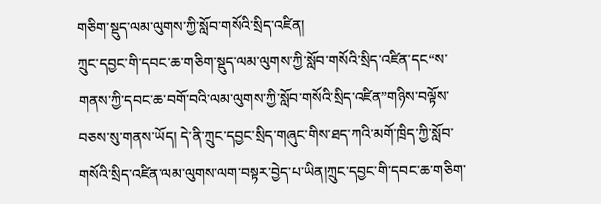གཅིག་སྡུད་ལམ་ལུགས་ཀྱི་སློབ་གསོའི་སྲིད་འཛིན།
ཀྲུང་དབྱང་གི་དབང་ཆ་གཅིག་སྡུད་ལམ་ལུགས་ཀྱི་སློབ་གསོའི་སྲིད་འཛིན་དང“ས་གནས་ཀྱི་དབང་ཆ་བགོ་བའི་ལམ་ལུགས་ཀྱི་སློབ་གསོའི་སྲིད་འཛིན”གཉིས་བལྟོས་བཅས་སུ་གནས་ཡོད། དེ་ནི་ཀྲུང་དབྱང་སྲིད་གཞུང་གིས་ཐད་ཀའི་མགོ་ཁྲིད་ཀྱི་སློབ་གསོའི་སྲིད་འཛིན་ལམ་ལུགས་ལག་བསྟར་བྱེད་པ་ཡིན།ཀྲུང་དབྱང་གི་དབང་ཆ་གཅིག་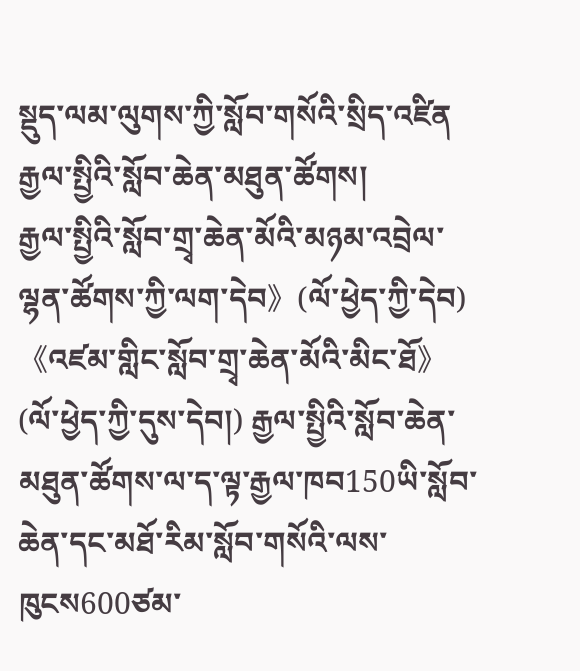སྡུད་ལམ་ལུགས་ཀྱི་སློབ་གསོའི་སྲིད་འཛིན
རྒྱལ་སྤྱིའི་སློབ་ཆེན་མཐུན་ཚོགས།
རྒྱལ་སྤྱིའི་སློབ་གྲྭ་ཆེན་མོའི་མཉམ་འབྲེལ་ལྷན་ཚོགས་ཀྱི་ལག་དེབ》(ལོ་ཕྱེད་ཀྱི་དེབ)《འཛམ་གླིང་སློབ་གྲྭ་ཆེན་མོའི་མིང་ཐོ》(ལོ་ཕྱེད་ཀྱི་དུས་དེབ།) རྒྱལ་སྤྱིའི་སློབ་ཆེན་མཐུན་ཚོགས་ལ་ད་ལྟ་རྒྱལ་ཁབ150ཡི་སློབ་ཆེན་དང་མཐོ་རིམ་སློབ་གསོའི་ལས་ཁུངས600ཙམ་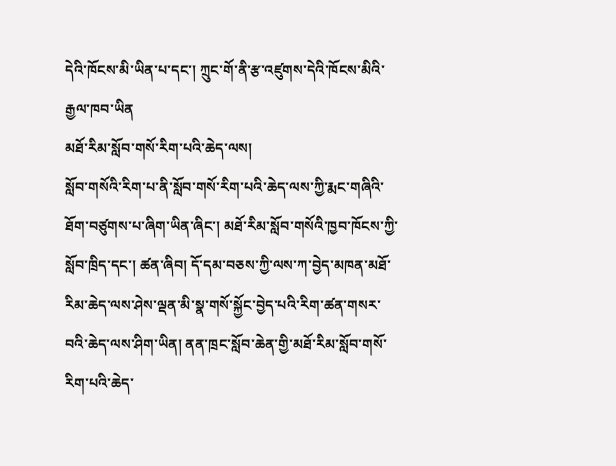དེའི་ཁོངས་མི་ཡིན་པ་དང་། ཀྲུང་གོ་ནི་རྩ་འཛུགས་དེའི་ཁོངས་མིའི་རྒྱལ་ཁབ་ཡིན
མཐོ་རིམ་སློབ་གསོ་རིག་པའི་ཆེད་ལས།
སློབ་གསོའི་རིག་པ་ནི་སློབ་གསོ་རིག་པའི་ཆེད་ལས་ཀྱི་རྨང་གཞིའི་ཐོག་བཙུགས་པ་ཞིག་ཡིན་ཞིང་། མཐོ་རིམ་སློབ་གསོའི་ཁྱབ་ཁོངས་ཀྱི་སློབ་ཁྲིད་དང་། ཚན་ཞིབ། དོ་དམ་བཅས་ཀྱི་ལས་ཀ་བྱེད་མཁན་མཐོ་རིམ་ཆེད་ལས་ཤེས་ལྡན་མི་སྣ་གསོ་སྐྱོང་བྱེད་པའི་རིག་ཚན་གསར་བའི་ཆེད་ལས་ཤིག་ཡིན། ནན་ཁྲང་སློབ་ཆེན་གྱི་མཐོ་རིམ་སློབ་གསོ་རིག་པའི་ཆེད་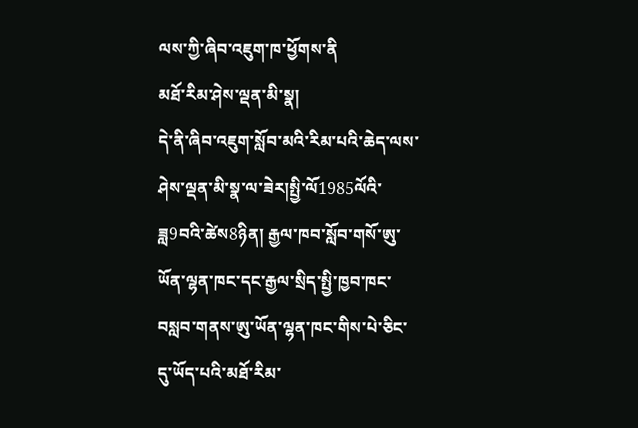ལས་ཀྱི་ཞིབ་འཇུག་ཁ་ཕྱོགས་ནི
མཐོ་རིམ་ཤེས་ལྡན་མི་སྣ།
དེ་ནི་ཞིབ་འཇུག་སློབ་མའི་རིམ་པའི་ཆེད་ལས་ཤེས་ལྡན་མི་སྣ་ལ་ཟེར།སྤྱི་ལོ1985ལོའི་ཟླ9བའི་ཚེས8ཉིན། རྒྱལ་ཁབ་སློབ་གསོ་ཨུ་ཡོན་ལྷན་ཁང་དང་རྒྱལ་སྲིད་སྤྱི་ཁྱབ་ཁང་བསླབ་གནས་ཨུ་ཡོན་ལྷན་ཁང་གིས་པེ་ཅིང་དུ་ཡོད་པའི་མཐོ་རིམ་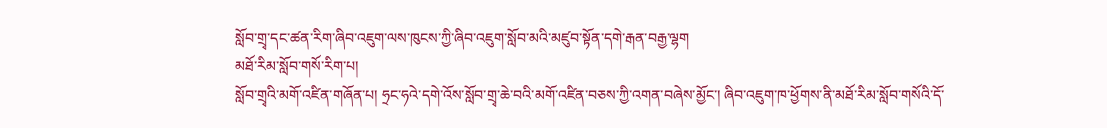སློབ་གྲྭ་དང་ཚན་རིག་ཞིབ་འཇུག་ལས་ཁུངས་ཀྱི་ཞིབ་འཇུག་སློབ་མའི་མཛུབ་སྟོན་དགེ་རྒན་བརྒྱ་ལྷག
མཐོ་རིམ་སློབ་གསོ་རིག་པ།
སློབ་གྲྭའི་མགོ་འཛིན་གཞོན་པ། ཧྲང་ཧའེ་དགེ་འོས་སློབ་གྲྭ་ཆེ་བའི་མགོ་འཛིན་བཅས་ཀྱི་འགན་བཞེས་མྱོང་། ཞིབ་འཇུག་ཁ་ཕྱོགས་ནི་མཐོ་རིམ་སློབ་གསོའི་དོ་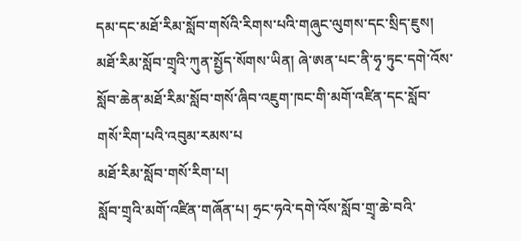དམ་དང་མཐོ་རིམ་སློབ་གསོའི་རིགས་པའི་གཞུང་ལུགས་དང་སྲིད་ཇུས། མཐོ་རིམ་སློབ་གྲྭའི་ཀུན་སྤྱོད་སོགས་ཡིན། ཞེ་ཨན་པང་ནི་ཧྭ་ཏུང་དགེ་འོས་སློབ་ཆེན་མཐོ་རིམ་སློབ་གསོ་ཞིབ་འཇུག་ཁང་གི་མགོ་འཛིན་དང་སློབ་གསོ་རིག་པའི་འབུམ་རམས་པ
མཐོ་རིམ་སློབ་གསོ་རིག་པ།
སློབ་གྲྭའི་མགོ་འཛིན་གཞོན་པ། ཧྲང་ཧའེ་དགེ་འོས་སློབ་གྲྭ་ཆེ་བའི་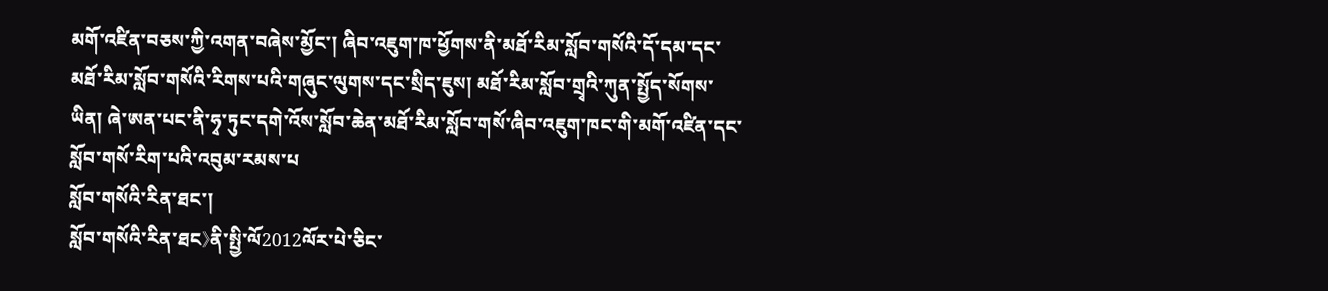མགོ་འཛིན་བཅས་ཀྱི་འགན་བཞེས་མྱོང་། ཞིབ་འཇུག་ཁ་ཕྱོགས་ནི་མཐོ་རིམ་སློབ་གསོའི་དོ་དམ་དང་མཐོ་རིམ་སློབ་གསོའི་རིགས་པའི་གཞུང་ལུགས་དང་སྲིད་ཇུས། མཐོ་རིམ་སློབ་གྲྭའི་ཀུན་སྤྱོད་སོགས་ཡིན། ཞེ་ཨན་པང་ནི་ཧྭ་ཏུང་དགེ་འོས་སློབ་ཆེན་མཐོ་རིམ་སློབ་གསོ་ཞིབ་འཇུག་ཁང་གི་མགོ་འཛིན་དང་སློབ་གསོ་རིག་པའི་འབུམ་རམས་པ
སློབ་གསོའི་རིན་ཐང་།
སློབ་གསོའི་རིན་ཐང》ནི་སྤྱི་ལོ2012ལོར་པེ་ཅིང་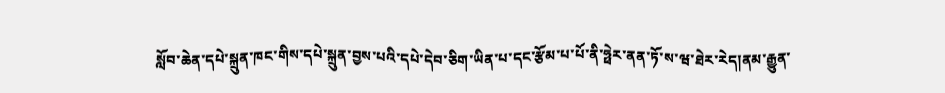སློབ་ཆེན་དཔེ་སྐྲུན་ཁང་གིས་དཔེ་སྐྲུན་བྱས་པའི་དཔེ་དེབ་ཅིག་ཡིན་པ་དང་རྩོམ་པ་པོ་ནི་ཧྥེར་ནན་ཏོ་ས་ཝ་ཐེར་རེད།ནམ་རྒྱུན་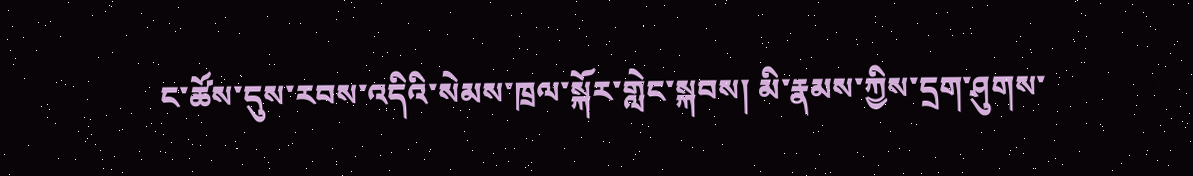ང་ཚོས་དུས་རབས་འདིའི་སེམས་ཁྲལ་སྐོར་གླེང་སྐབས། མི་རྣམས་ཀྱིས་དྲག་ཤུགས་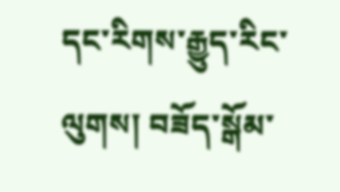དང་རིགས་རྒྱུད་རིང་ལུགས། བཟོད་སྒོམ་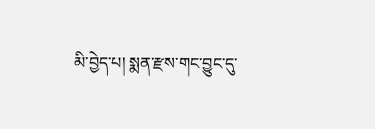མི་བྱེད་པ། སྨན་རྫས་གང་བྱུང་དུ་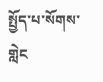སྤྱོད་པ་སོགས་གླེང